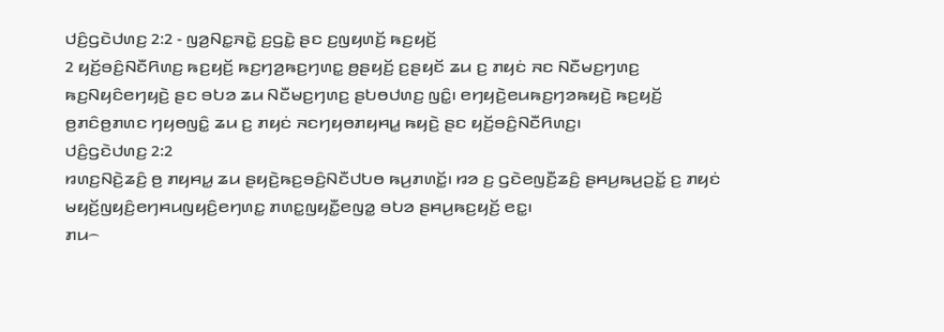ꤓꤢꤨ꤬ꤞꤢꤧꤓꤛꤢ꤬ 2:2 - ꤜꤤ꤬ꤡꤢ꤭ꤏꤢꤧ꤭ ꤢ꤬ꤞꤢꤧ꤭ ꤔꤢ ꤢ꤬ꤜꤟꤛꤢꤩ꤬ ꤒꤢ꤬ꤟꤢꤩ꤬
2 ꤟꤢꤩ꤬ꤋꤢꤨ꤬ꤡꤢꤪꤖꤛꤢ꤬ ꤒꤢ꤬ꤟꤢꤩ꤬ ꤒꤢ꤬ꤚꤤ꤬ꤒꤢ꤬ꤚꤛꤢ꤭ ꤥ꤬ꤔꤟꤢꤩ꤬ ꤢ꤬ꤔꤟꤢꤩ ꤘꤣ ꤢ꤬ ꤊꤟꤢꤦ ꤏꤢ ꤡꤢꤪꤗꤢ꤬ꤚꤛꤢ꤬ ꤒꤢ꤬ꤡꤟꤢꤨꤕꤚꤟꤢꤧ꤬ ꤔꤢ ꤋꤝꤤ ꤘꤣ ꤡꤢꤪꤗꤢ꤬ꤚꤛꤢ꤬ ꤔꤝꤥꤓꤛꤢ꤬ ꤜꤢꤨ꤭꤯ ꤕꤚꤟꤢꤧ꤬ꤕꤣꤒꤢ꤬ꤚꤤꤒꤟꤢꤧ꤬ ꤒꤢ꤬ꤟꤢꤩ꤬ ꤥ꤬ꤊꤢꤨꤥ꤬ꤊꤛꤢ ꤚꤟꤥꤜꤢꤨ꤭ ꤘꤣ ꤢ꤬ ꤊꤟꤢꤦ ꤏꤢꤚꤟꤥꤊꤟꤌꤣ꤭ ꤒꤟꤢꤧ꤬ ꤔꤢ ꤟꤢꤩ꤬ꤋꤢꤨ꤬ꤡꤢꤪꤖꤛꤢ꤬꤯
ꤓꤢꤨ꤬ꤞꤢꤧꤓꤛꤢ꤬ 2:2
ꤙꤛꤢ꤬ꤡꤢꤧ꤬ꤘꤢꤨ꤬ ꤥ꤬ ꤊꤟꤌꤣ꤭ ꤘꤣ ꤔꤟꤢꤧ꤬ꤒꤢ꤬ꤋꤢꤨ꤬ꤡꤢꤪꤓꤝꤥ ꤒꤣ꤬ꤊꤛꤢꤩ꤭꤯ ꤙꤤ ꤢ꤬ ꤞꤢꤧꤕꤜꤢꤪ꤬ꤘꤢꤨ꤬ ꤔꤌꤣ꤬ꤒꤣ꤬ꤑꤢꤩ꤭ ꤢ꤬ ꤊꤟꤢꤦ ꤗꤟꤢꤩ꤬ꤜꤟꤢꤨ꤬ꤕꤚꤌꤣꤜꤟꤢꤨ꤬ꤕꤚꤛꤢ꤭ ꤊꤛꤢ꤭ꤜꤟꤢꤪ꤭ꤕꤜꤤ꤭ ꤋꤝꤤ ꤔꤌꤣ꤬ꤒꤢ꤬ꤟꤢꤩ꤬ ꤕꤢ꤭꤯
ꤊꤣ꤮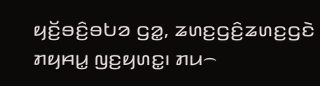ꤟꤢꤩ꤬ꤋꤢꤨ꤬ꤋꤝꤤ ꤞꤤ꤭, ꤘꤛꤢ꤬ꤞꤢꤨ꤬ꤘꤛꤢ꤬ꤞꤢꤧ ꤊꤟꤌꤣ꤭ ꤜꤢ꤬ꤟꤛꤢ꤭꤯ ꤊꤣ꤮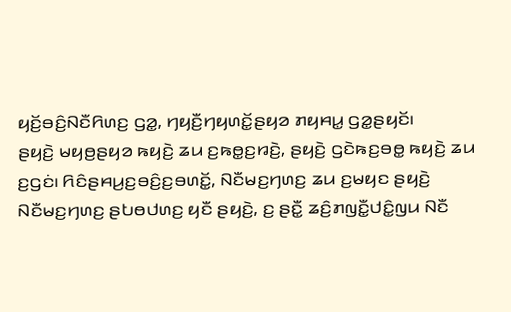ꤟꤢꤩ꤬ꤋꤢꤨ꤬ꤡꤢꤪꤖꤛꤢ꤬ ꤞꤤ꤭, ꤚꤟꤢꤪ꤬ꤚꤟꤛꤢꤩ꤭ꤔꤟꤤ ꤊꤟꤌꤣ꤭ ꤞꤤ꤭ꤔꤟꤢꤩ꤯
ꤔꤟꤢꤧ꤬ ꤗꤟꤥ꤬ꤔꤟꤤ ꤒꤟꤢꤧ꤬ ꤘꤣ ꤢ꤬ꤒꤥ꤭ꤢ꤬ꤙꤢꤧ꤬, ꤔꤟꤢꤧ꤬ ꤞꤢꤧꤒꤢ꤬ꤋꤥ꤭ ꤒꤟꤢꤧ꤬ ꤘꤣ ꤢ꤬ꤞꤢꤦ꤯ ꤖꤢꤨꤔꤌꤣ꤬ꤢ꤬ꤋꤢꤨ꤬ꤢ꤬ꤋꤛꤢꤩ꤭, ꤡꤢꤪꤗꤢ꤬ꤚꤛꤢ꤬ ꤘꤣ ꤢ꤬ꤗꤟꤢ ꤔꤟꤢꤧ꤬ ꤡꤢꤪꤗꤢ꤬ꤚꤛꤢ꤬ ꤔꤝꤥꤓꤛꤢ꤬ ꤟꤢꤪ ꤔꤟꤢꤧ꤬, ꤢ꤬ ꤔꤢꤪ꤭ ꤘꤢꤨ꤬ꤊꤜꤢꤪ꤭ꤓꤢꤨ꤭ꤜꤣ ꤡꤢꤪ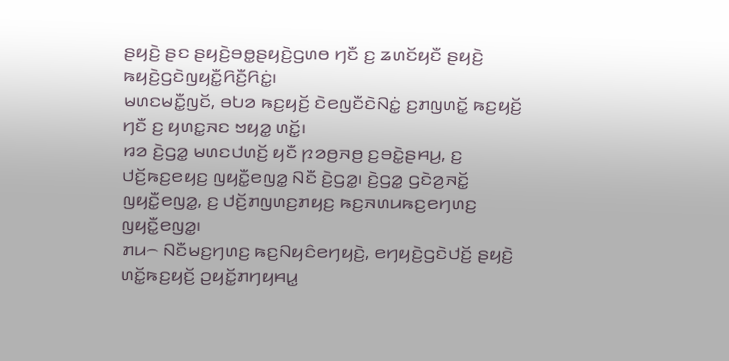ꤔꤟꤢꤧ꤬ ꤔꤢ ꤔꤟꤢꤧ꤬ꤋꤥ꤭ꤔꤟꤢꤧ꤬ꤞꤛꤥ ꤚꤢꤪ ꤢ꤬ ꤘꤛꤢꤩꤟꤢꤪ ꤔꤟꤢꤧ꤬ ꤒꤟꤢꤧ꤬ꤞꤢꤧꤜꤟꤢꤪ꤭ꤖꤢꤪ꤬ꤖꤢꤦ꤭꤯
ꤗꤛꤢꤗꤢꤪ꤭ꤜꤢꤩ, ꤋꤝꤤ ꤒꤢ꤬ꤟꤢꤩ꤬ ꤢꤧꤕꤜꤢꤪꤢꤧꤡꤢꤦ꤭ ꤢ꤬ꤊꤜꤛꤢꤩ꤭ ꤒꤢ꤬ꤟꤢꤩ꤬ ꤚꤢꤪ ꤢ꤬ ꤟꤛꤢ꤭ꤏꤢ ꤠꤟꤤ꤭ ꤛꤢꤩ꤭꤯
ꤙꤤ ꤢꤧ꤬ꤞꤤ꤭ ꤗꤛꤢꤓꤛꤢꤩ꤬ ꤟꤢꤪ ꤐꤤꤥ꤬ꤏꤥ꤬ ꤢ꤬ꤋꤢꤧ꤭ꤔꤌꤣ꤬, ꤢ꤬ ꤓꤢꤩ꤬ꤒꤢ꤬ꤕꤟꤢ꤬ ꤜꤟꤢꤪ꤭ꤕꤜꤤ꤭ ꤡꤢꤪ ꤢꤧ꤬ꤞꤤ꤭꤯ ꤢꤧ꤬ꤞꤤ꤭ ꤞꤢꤧꤤ꤬ꤏꤢꤩ꤭ ꤜꤟꤢꤪ꤭ꤕꤜꤤ꤭, ꤢ꤬ ꤓꤢꤩ꤬ꤊꤜꤛꤢ꤬ꤊꤟꤢ꤬ ꤒꤢ꤬ꤏꤛꤣꤒꤢ꤬ꤕꤚꤛꤢ꤬ ꤜꤟꤢꤪ꤭ꤕꤜꤤ꤭꤯
ꤊꤣ꤮ ꤡꤢꤪꤗꤢ꤬ꤚꤛꤢ꤬ ꤒꤢ꤬ꤡꤟꤢꤨꤕꤚꤟꤢꤧ꤬, ꤕꤚꤟꤢꤧ꤬ꤞꤢꤧꤓꤢꤩ꤬ ꤔꤟꤢꤧ꤬ ꤛꤢꤩ꤭ꤒꤢ꤬ꤟꤢꤩ꤬ ꤑꤟꤢꤩ꤭ꤊꤚꤟꤌꤣ꤭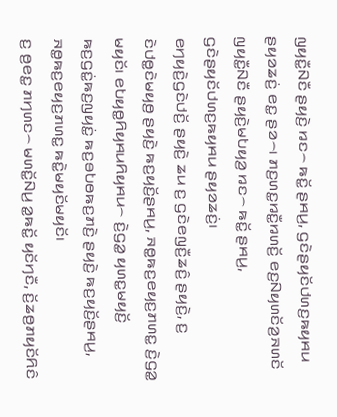ꤜꤟꤢꤪ꤭ꤡꤢꤪ ꤔꤟꤢꤧ꤬ ꤙꤢ꤮ ꤒꤢꤩ꤭ ꤔꤌꤣ꤬, ꤞꤢꤧꤔꤟꤢꤩꤓꤛꤢ꤬ꤒꤟꤌꤣ ꤔꤟꤤꤘꤢꤦ꤬ ꤕꤢ꤭ ꤔꤤ꤮꤯ ꤊꤢ꤬ꤛꤢ꤭ꤙꤢꤪ꤭ꤙꤛꤢꤩ꤬ ꤕꤢ꤬ꤡꤟꤛꤢꤩꤤ꤬ꤏꤛꤢꤩ ꤜꤟꤢꤪ꤭ꤡꤢꤪ ꤔꤟꤢꤧ꤬ꤗꤝꤟꤤ꤬ ꤙꤢ꤮ ꤒꤢꤩ꤭ ꤔꤌꤣ꤬, ꤞꤢꤧꤔꤟꤢꤩꤓꤛꤢ꤬ꤒꤟꤌꤣ ꤔꤟꤤꤘꤢꤦ꤬꤯
ꤕꤚꤟꤢꤧ꤬ꤞꤢꤧꤓꤢꤩ꤬ ꤔꤟꤢꤧ꤬ ꤘꤣ ꤢ꤬ ꤞꤢꤧꤕꤜꤢꤪ꤬ꤘꤢꤨ꤬ ꤔꤟꤢꤧ꤬, ꤢ꤬ ꤢꤧꤓꤥ꤭ꤢꤧꤗꤟꤥ꤬ ꤔꤟꤢꤧ꤬ ꤒꤢ꤬ꤟꤢꤩ꤬ꤔꤌꤣ꤬, ꤏꤥ꤭ꤒꤢ꤬ꤕꤟꤢ꤬ꤊꤛꤢ꤭ ꤢꤧ꤬ꤞꤤ꤭ ꤗꤟꤢꤩ꤯ ꤕꤝꤟꤥ꤭ꤖꤟꤌꤣꤖꤟꤌꤣ꤮ ꤢꤧ꤬ꤞꤤ꤭ ꤟꤛꤢ꤭ꤗꤟꤢꤩ꤬ ꤒꤢ꤬ꤞꤢꤦ꤭ꤒꤢ꤬ꤜꤟꤢꤦ꤭ ꤒꤢ꤬ꤋꤝꤥꤒꤢ꤬ꤊꤢꤧ꤬ ꤔꤟꤢꤧ꤬ ꤒꤢ꤬ꤟꤢꤩ꤬ꤔꤌꤣ꤬, ꤏꤥ꤭ꤒꤢ꤬ꤕꤟꤢ꤬ꤊꤛꤢ꤭ ꤒꤢꤧ꤭ꤗꤟꤢꤩꤗꤟꤢꤩ꤯
ꤢ꤬ ꤥ꤬ꤕꤢ꤭ ꤊꤚꤛꤢ꤮ ꤗꤛꤢꤩ꤭ꤡꤣ꤬ ꤤ꤭ꤒꤢꤩ꤭ ꤟꤢꤩꤚꤢꤪ, ꤢꤩ꤬ꤘꤥ꤬ꤊꤟꤢꤩꤖꤢꤨ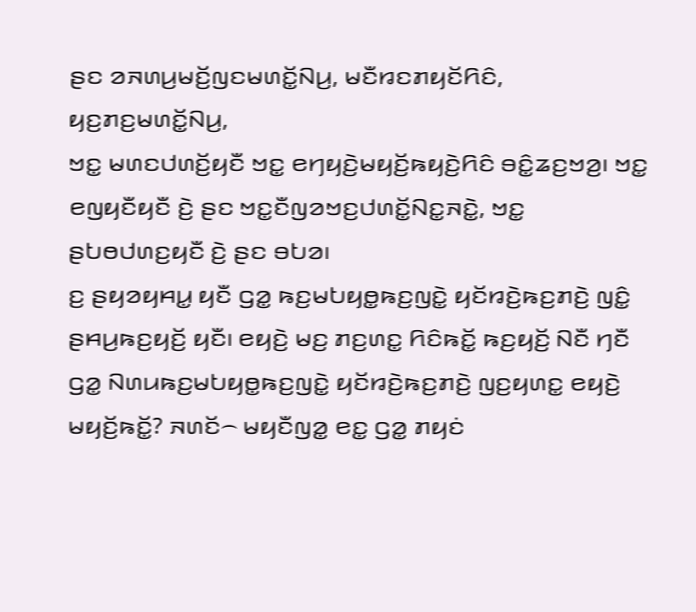ꤔꤢ ꤤꤏꤛꤣ꤬ꤗꤢꤩ꤬ꤜꤢꤗꤛꤢꤩ꤭ꤡꤣ꤬, ꤗꤢꤪꤙꤢꤊꤟꤢꤩꤖꤢꤨ, ꤟꤢ꤬ꤊꤢ꤬ꤗꤛꤢꤩ꤭ꤡꤣ꤬,
ꤠꤢ꤭ ꤗꤛꤢꤓꤛꤢꤩ꤬ꤟꤢꤪ ꤠꤢ꤭ ꤕꤚꤟꤢꤧ꤬ꤗꤟꤢꤩ꤬ꤒꤟꤢꤧ꤬ꤖꤢꤨ ꤋꤢꤨ꤭ꤘꤢ꤬ꤠꤤ꤬꤯ ꤠꤢ꤭ ꤕꤜꤟꤢꤪꤟꤢꤪ ꤢꤧ꤬ ꤔꤢ ꤠꤢ꤭ꤢꤪꤜꤤꤠꤢ꤬ꤓꤛꤢꤩ꤭ꤡꤢ꤭ꤏꤢꤧ꤭, ꤠꤢ꤭ ꤔꤝꤥꤓꤛꤢ꤬ꤟꤢꤪ ꤢꤧ꤬ ꤔꤢ ꤋꤝꤤ꤯
ꤢ꤬ ꤔꤟꤤꤟꤌꤣ꤭ ꤟꤢꤪ ꤞꤤ꤭ ꤒꤢ꤬ꤗꤝꤟꤥ꤭ꤒꤢ꤬ꤜꤢꤧ꤭ ꤟꤢꤩꤙꤢꤧ꤬ꤒꤢ꤬ꤊꤢꤧ꤬ ꤜꤢꤨ꤭ ꤔꤌꤣ꤬ꤒꤢ꤬ꤟꤢꤩ꤬ ꤟꤢꤪ꤯ ꤕꤟꤢꤧ꤬ ꤗꤢ꤬ ꤊꤢ꤬ꤛꤢ꤭ ꤖꤢꤨꤒꤢꤩ꤭ ꤒꤢ꤬ꤟꤢꤩ꤬ ꤡꤢꤪ ꤚꤢꤪ ꤞꤤ꤭ ꤡꤛꤣꤒꤢ꤬ꤗꤝꤟꤥ꤭ꤒꤢ꤬ꤜꤢꤧ꤭ ꤟꤢꤩꤙꤢꤧ꤬ꤒꤢ꤬ꤊꤢꤧ꤬ ꤜꤢ꤬ꤟꤛꤢ꤭ ꤕꤟꤢꤧ꤬ ꤗꤟꤢꤩ꤬ꤒꤢꤩ꤭? ꤏꤛꤢꤩ꤮ ꤗꤟꤢꤪꤜꤤ꤭ ꤕꤢ꤭ ꤞꤤ꤭ ꤊꤟꤢꤦ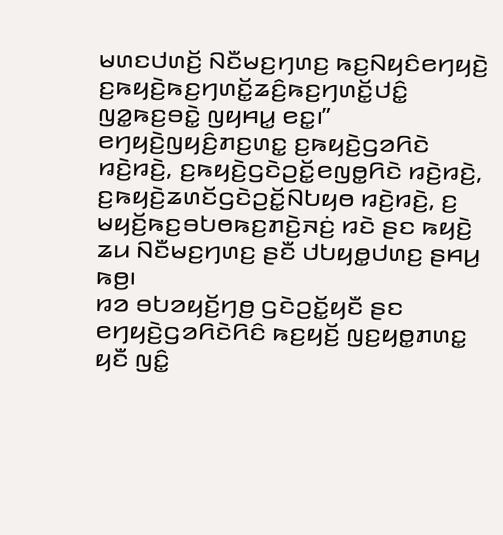ꤗꤛꤢꤓꤛꤢꤩ꤬ ꤡꤢꤪꤗꤢ꤬ꤚꤛꤢ꤬ ꤒꤢ꤬ꤡꤟꤢꤨꤕꤚꤟꤢꤧ꤬ ꤢ꤬ꤒꤟꤢꤧ꤬ꤒꤢ꤬ꤚꤛꤢꤩ꤭ꤘꤢꤨ꤬ꤒꤢ꤬ꤚꤛꤢꤩ꤭ꤓꤢꤨ꤭ ꤜꤤ꤭ꤒꤢ꤬ꤋꤢꤧ꤭ ꤜꤟꤌꤣ꤭ ꤕꤢ꤭꤯”
ꤕꤚꤟꤢꤧ꤬ꤜꤟꤢꤨ꤬ꤊꤢ꤬ꤛꤢ꤭ ꤢ꤬ꤒꤟꤢꤧ꤬ꤞꤤꤖꤢꤧ ꤙꤢꤧ꤬ꤙꤢꤧ꤬, ꤢ꤬ꤒꤟꤢꤧ꤬ꤞꤢꤧꤑꤢꤩ꤭ꤕꤜꤥ꤭ꤖꤢꤧ ꤙꤢꤧ꤬ꤙꤢꤧ꤬, ꤢ꤬ꤒꤟꤢꤧ꤬ꤘꤛꤢꤩꤞꤢꤧꤑꤢꤩ꤭ꤡꤝꤟꤥ ꤙꤢꤧ꤬ꤙꤢꤧ꤬, ꤢ꤬ ꤗꤟꤢꤩ꤬ꤒꤢ꤬ꤋꤝꤥꤒꤢ꤬ꤊꤢꤧ꤬ꤏꤢꤦ꤬ ꤙꤢꤧ ꤔꤢ ꤒꤟꤢꤧ꤬ ꤘꤣ ꤡꤢꤪꤗꤢ꤬ꤚꤛꤢ꤬ ꤔꤢꤪ ꤓꤝꤟꤥ꤭ꤓꤛꤢ꤬ ꤔꤌꤣ꤬ ꤒꤥ꤬꤯
ꤙꤤ ꤋꤝꤤꤟꤢꤩ꤬ꤚꤥ꤬ ꤞꤢꤧꤑꤢꤩ꤭ꤟꤢꤪ ꤔꤢ ꤕꤚꤟꤢꤧ꤬ꤞꤤꤖꤢꤧꤖꤢꤨ ꤒꤢ꤬ꤟꤢꤩ꤬ ꤜꤢ꤬ꤟꤥ꤭ꤊꤛꤢ꤭ ꤟꤢꤪ ꤜꤢꤨ꤭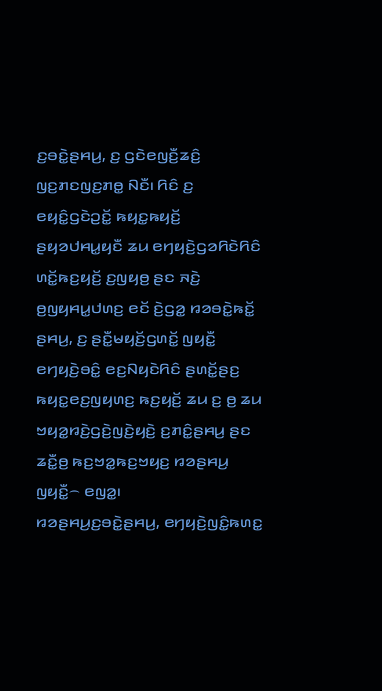ꤢ꤬ꤋꤢꤧ꤭ꤔꤌꤣ꤬, ꤢ꤬ ꤞꤢꤧꤕꤜꤢꤪ꤬ꤘꤢꤨ꤬ ꤜꤢ꤬ꤊꤢꤜꤢ꤬ꤊꤥ꤭ ꤡꤢꤪ꤯ ꤖꤢꤨ ꤢ꤬ ꤕꤟꤢꤨ꤭ꤞꤢꤧꤑꤢꤩ꤭ ꤒꤟꤢ꤭ꤒꤟꤢꤩ꤬ ꤔꤟꤤꤓꤌꤣ꤭ꤟꤢꤪ ꤘꤣ ꤕꤚꤟꤢꤧ꤬ꤞꤤꤖꤢꤧꤖꤢꤨ ꤛꤢꤩ꤭ꤒꤢ꤬ꤟꤢꤩ꤬ ꤢ꤬ꤜꤟꤥ꤬ ꤔꤢ ꤏꤢꤧ꤬ ꤥ꤬ꤜꤟꤌꤣ꤭ꤓꤛꤢ꤬ ꤕꤢꤩ ꤢꤧ꤬ꤞꤤ꤭ ꤙꤤꤋꤢꤧ꤭ꤒꤢꤩ꤭ ꤔꤌꤣ꤬, ꤢ꤬ ꤔꤢꤪ꤭ꤗꤟꤢꤩ꤬ꤞꤛꤢꤩ꤭ ꤜꤟꤢꤪ꤭ ꤕꤚꤟꤢꤧ꤬ꤋꤢꤨ꤭ ꤕꤢ꤬ꤡꤟꤢꤧꤖꤢꤨ ꤔꤛꤢꤩ꤭ꤔꤢ꤬ ꤒꤟꤢ꤭ꤕꤢ꤬ꤜꤟꤛꤢ꤬ ꤒꤢ꤬ꤟꤢꤩ꤬ ꤘꤣ ꤢ꤬ ꤥ꤬ ꤘꤣ ꤠꤟꤤ꤭ꤙꤢꤧ꤬ꤞꤢꤧ꤬ꤜꤢꤧ꤬ꤟꤢꤧ꤬ ꤢ꤬ꤊꤢꤨ꤭ꤔꤌꤣ꤬ ꤔꤢ ꤘꤢꤪ꤭ꤥ꤬ ꤒꤢ꤬ꤠꤤ꤭ꤒꤢ꤬ꤠꤟꤢ꤬ ꤙꤤꤔꤌꤣ꤬ ꤜꤟꤢꤪ꤭꤮ ꤕꤜꤤ꤭꤯
ꤙꤤꤔꤌꤣ꤬ꤢ꤬ꤋꤢꤧ꤭ꤔꤌꤣ꤬, ꤕꤚꤟꤢꤧ꤬ꤜꤢꤨ꤭ꤒꤛꤢ꤭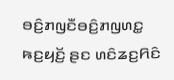ꤋꤢꤨ꤬ꤊꤜꤢꤪꤋꤢꤨ꤬ꤊꤜꤛꤢ꤭ ꤒꤢ꤬ꤟꤢꤩ꤬ ꤔꤢ ꤛꤢꤨꤘꤢ꤬ꤖꤢꤨ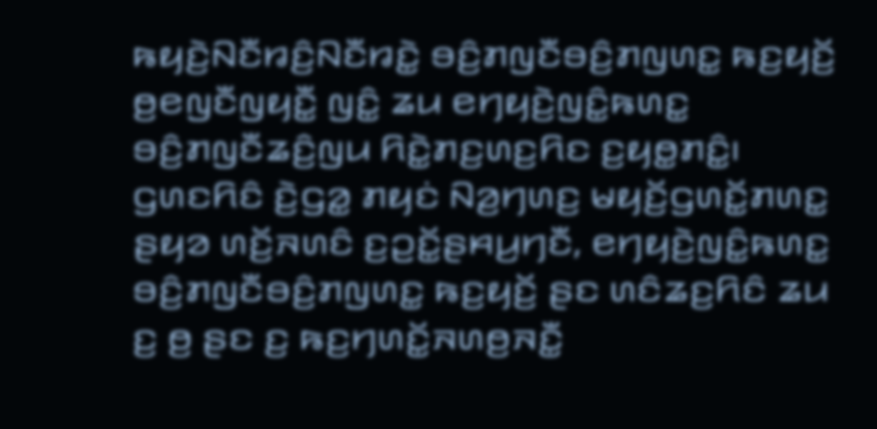ꤒꤟꤢꤧ꤬ꤡꤢꤪꤙꤢꤨ꤬ꤡꤢꤪꤙꤢꤧ꤭ ꤋꤢꤨ꤬ꤊꤜꤢꤪꤋꤢꤨ꤬ꤊꤜꤛꤢ꤭ ꤒꤢ꤬ꤟꤢꤩ꤬ ꤥ꤬ꤕꤜꤢꤪꤜꤟꤢꤪ꤭ ꤜꤢꤨ꤭ ꤘꤣ ꤕꤚꤟꤢꤧ꤬ꤜꤢꤨ꤭ꤒꤛꤢ꤭ ꤋꤢꤨ꤬ꤊꤜꤢꤪꤘꤢꤨ꤬ꤜꤣ ꤖꤢꤧ꤭ꤊꤢ꤬ꤛꤢ꤬ꤖꤢ ꤢ꤬ꤟꤥ꤭ꤊꤢꤨ꤭꤯
ꤞꤛꤢꤖꤢꤨ ꤢꤧ꤬ꤞꤤ꤭ ꤊꤟꤢꤦ ꤡꤤ꤬ꤚꤛꤢ꤬ ꤗꤟꤢꤩ꤬ꤞꤛꤢꤩ꤭ꤊꤛꤢ꤭ ꤔꤟꤤ ꤛꤢꤩ꤬ꤏꤛꤢꤨ ꤢ꤬ꤑꤢꤩ꤭ꤔꤌꤣ꤬ꤚꤢꤪ, ꤕꤚꤟꤢꤧ꤬ꤜꤢꤨ꤭ꤒꤛꤢ꤭ ꤋꤢꤨ꤬ꤊꤜꤢꤪꤋꤢꤨ꤬ꤊꤜꤛꤢ꤭ ꤒꤢ꤬ꤟꤢꤩ꤬ ꤔꤢ ꤛꤢꤨꤘꤢ꤬ꤖꤢꤨ ꤘꤣ ꤢ꤬ ꤥ꤬ ꤔꤢ ꤢ꤬ ꤒꤢ꤬ꤚꤛꤢꤩ꤭ꤏꤛꤥ꤬ꤏꤢꤪ꤭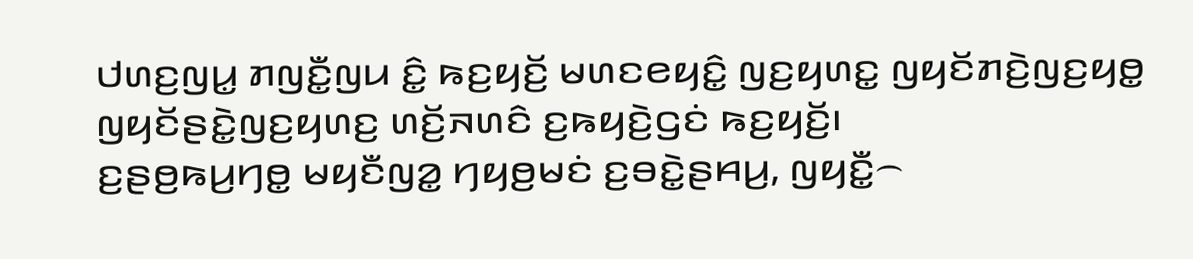ꤓꤛꤢ꤬ꤜꤣ꤭ ꤊꤜꤢꤪ꤭ꤜꤣ ꤢꤨ꤭ ꤒꤢ꤬ꤟꤢꤩ꤬ ꤗꤛꤢꤕꤟꤢꤨ꤭ ꤜꤢ꤬ꤟꤛꤢ꤭ ꤜꤟꤢꤩꤊꤢꤧ꤬ꤜꤢ꤬ꤟꤥ꤭ ꤜꤟꤢꤩꤔꤢꤧ꤭ꤜꤢ꤬ꤟꤛꤢ꤬ ꤛꤢꤩ꤬ꤏꤛꤢꤨ ꤢ꤬ꤒꤟꤢꤧ꤬ꤞꤢꤦ ꤒꤢ꤬ꤟꤢꤩ꤬꤯
ꤢ꤬ꤔꤥ꤬ꤒꤣ꤬ꤚꤥ꤭ ꤗꤟꤢꤪꤜꤤ꤭ ꤚꤟꤥ꤬ꤗꤢꤦ ꤢ꤬ꤋꤢꤧ꤭ꤔꤌꤣ꤬, ꤜꤟꤢꤪ꤭꤮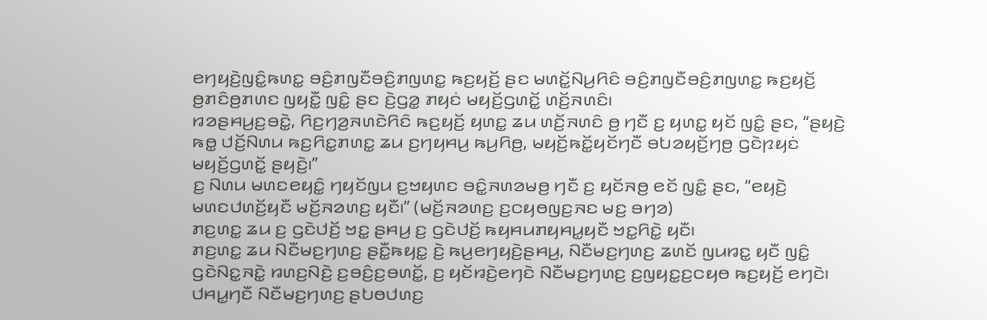ꤕꤚꤟꤢꤧ꤬ꤜꤢꤨ꤭ꤒꤛꤢ꤭ ꤋꤢꤨ꤬ꤊꤜꤢꤪꤋꤢꤨ꤬ꤊꤜꤛꤢ꤭ ꤒꤢ꤬ꤟꤢꤩ꤬ ꤔꤢ ꤗꤛꤢꤩ꤭ꤡꤣ꤬ꤖꤢꤨ ꤋꤢꤨ꤬ꤊꤜꤢꤪꤋꤢꤨ꤬ꤊꤜꤛꤢ꤭ ꤒꤢ꤬ꤟꤢꤩ꤬ ꤥ꤬ꤊꤢꤨꤥ꤬ꤊꤛꤢ ꤜꤟꤢꤪ꤭ ꤜꤢꤨ꤭ ꤔꤢ ꤢꤧ꤬ꤞꤤ꤭ ꤊꤟꤢꤦ ꤗꤟꤢꤩ꤬ꤞꤛꤢꤩ꤭ ꤛꤢꤩ꤬ꤏꤛꤢꤨ꤯
ꤙꤤꤔꤌꤣ꤬ꤢ꤬ꤋꤢꤧ꤭, ꤖꤢ꤬ꤚꤤ꤬ꤏꤛꤢꤧꤖꤢꤨ ꤒꤢ꤬ꤟꤢꤩ꤬ ꤟꤛꤢ꤭ ꤘꤣ ꤛꤢꤩ꤬ꤏꤛꤢꤨ ꤥ꤬ ꤚꤢꤪ ꤢ꤬ ꤟꤛꤢ꤭ ꤟꤢꤩ ꤜꤢꤨ꤭ ꤔꤢ, “ꤔꤟꤢꤧ꤬ ꤒꤥ꤭ ꤓꤢꤩ꤬ꤡꤛꤣ ꤒꤢ꤬ꤖꤢ꤭ꤊꤛꤢ꤭ ꤘꤣ ꤢ꤬ꤚꤟꤌꤣ꤬ ꤒꤣ꤬ꤖꤥ꤬, ꤗꤟꤢꤩ꤬ꤒꤢꤩ꤭ꤟꤢꤩꤚꤢꤪ ꤋꤝꤤꤟꤢꤩ꤬ꤚꤥ꤬ ꤞꤢꤧꤐꤟꤢꤦ ꤗꤟꤢꤩ꤬ꤞꤛꤢꤩ꤭ ꤔꤟꤢꤧ꤬꤯”
ꤢ꤬ ꤡꤛꤣ ꤗꤛꤢꤕꤟꤢꤨ꤭ ꤚꤟꤢꤩꤜꤣ ꤢ꤬ꤠꤟꤛꤢ ꤋꤢꤨ꤭ꤏꤛꤤꤗꤥ꤬ ꤚꤢꤪ ꤢ꤬ ꤟꤢꤩꤏꤥ꤬ ꤕꤢꤩ ꤜꤢꤨ꤭ ꤔꤢ, “ꤕꤟꤢꤧ꤬ ꤗꤛꤢꤓꤛꤢꤩ꤬ꤟꤢꤪ ꤗꤢꤩ꤬ꤏꤤꤛꤢ꤬ ꤟꤢꤪ꤯” (ꤗꤢꤩ꤬ꤏꤤꤛꤢ꤬ ꤢ꤬ꤍꤟꤥꤜꤢ꤬ꤏꤢ ꤗꤢ꤬ ꤋꤚꤤ)
ꤊꤢ꤬ꤛꤢ꤭ ꤘꤣ ꤢ꤬ ꤞꤢꤧꤓꤢꤩ꤬ ꤠꤢ꤭ ꤔꤌꤣ꤬ ꤢ꤬ ꤞꤢꤧꤓꤢꤩ꤬ ꤒꤟꤌꤣꤊꤟꤌꤣ꤭ꤟꤢꤪ ꤠꤢ꤭ꤖꤢꤧ꤭ ꤟꤢꤪ꤯
ꤊꤢ꤬ꤛꤢ꤭ ꤘꤣ ꤡꤢꤪꤗꤢ꤬ꤚꤛꤢ꤬ ꤔꤢꤪ꤭ꤒꤟꤢ꤭ ꤢꤧ꤬ ꤒꤣ꤬ꤕꤚꤟꤢꤧ꤬ꤔꤌꤣ꤬, ꤡꤢꤪꤗꤢ꤬ꤚꤛꤢ꤬ ꤘꤛꤢꤩ ꤜꤣꤙꤢ꤭ ꤟꤢꤪ ꤜꤢꤨ꤭ ꤞꤢꤧꤡꤢ꤭ꤏꤢꤧ꤭ ꤙꤛꤢ꤬ꤡꤢꤧ꤬ ꤢ꤬ꤋꤢꤨ꤬ꤢ꤬ꤋꤛꤢꤩ꤭, ꤢ꤬ ꤟꤢꤩꤙꤢꤧ꤬ꤕꤚꤢꤧ ꤡꤢꤪꤗꤢ꤬ꤚꤛꤢ꤬ ꤢ꤬ꤜꤟꤢ꤭ꤢ꤬ꤍꤟꤥ ꤒꤢ꤬ꤟꤢꤩ꤬ ꤕꤚꤢꤧ꤯
ꤓꤌꤣ꤭ꤚꤢꤪ ꤡꤢꤪꤗꤢ꤬ꤚꤛꤢ꤬ ꤔꤝꤥꤓꤛꤢ꤬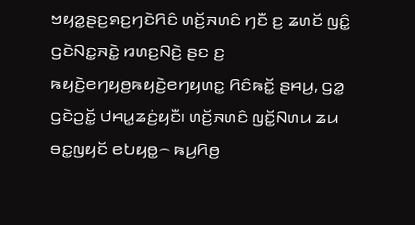ꤠꤟꤤ꤭ꤔꤢ꤬ꤎꤢ꤬ꤚꤢꤧꤖꤢꤨ ꤛꤢꤩ꤬ꤏꤛꤢꤨ ꤚꤢꤪ ꤢ꤬ ꤘꤛꤢꤩ ꤜꤢꤨ꤭ ꤞꤢꤧꤡꤢ꤭ꤏꤢꤧ꤭ ꤙꤛꤢ꤬ꤡꤢꤧ꤬ ꤔꤢ ꤢ꤬ ꤒꤟꤢꤧ꤬ꤕꤚꤟꤥ꤬ꤒꤟꤢꤧ꤬ꤕꤚꤟꤛꤢ꤭ ꤖꤢꤨꤒꤢꤩ꤭ ꤔꤌꤣ꤬, ꤞꤤ꤭ ꤞꤢꤧꤑꤢꤩ꤭ ꤓꤌꤣ꤭ꤘꤢꤦ꤬ꤟꤢꤪ꤯ ꤛꤢꤩ꤬ꤏꤛꤢꤨ ꤜꤢꤩ꤭ꤡꤛꤣ ꤘꤣ ꤋꤢ꤭ꤜꤟꤢꤩ ꤕꤝꤟꤥ꤭꤮ ꤒꤣ꤬ꤖꤥ꤬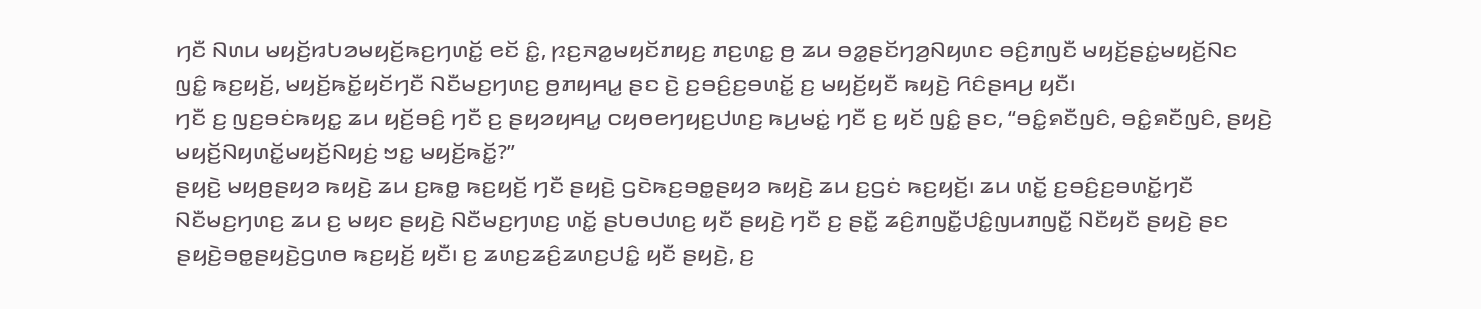ꤚꤢꤪ ꤡꤛꤣ ꤗꤟꤢꤩ꤬ꤙꤝꤤꤗꤟꤢꤩ꤬ꤒꤢ꤬ꤚꤛꤢꤩ꤭ ꤕꤢꤩ ꤢꤨ꤭, ꤐꤢ꤬ꤏꤤ꤭ꤗꤟꤢꤩꤊꤟꤢ꤬ ꤊꤢ꤬ꤛꤢ꤭ ꤥ꤬ ꤘꤣ ꤋꤤ꤭ꤔꤢꤩꤚꤤ꤬ꤡꤟꤛꤢ ꤋꤢꤨ꤬ꤊꤜꤢꤪ ꤗꤟꤢꤩ꤬ꤔꤢꤦ꤭ꤗꤟꤢꤩ꤬ꤡꤢ ꤜꤢꤨ꤭ ꤒꤢ꤬ꤟꤢꤩ꤬, ꤗꤟꤢꤩ꤬ꤒꤢꤩ꤭ꤟꤢꤩꤚꤢꤪ ꤡꤢꤪꤗꤢ꤬ꤚꤛꤢ꤬ ꤥ꤬ꤊꤟꤌꤣ꤭ ꤔꤢ ꤢꤧ꤬ ꤢ꤬ꤋꤢꤨ꤬ꤢ꤬ꤋꤛꤢꤩ꤭ ꤢ꤬ ꤗꤟꤢꤩ꤬ꤟꤢꤪ ꤒꤟꤢꤧ꤬ ꤖꤢꤨꤔꤌꤣ꤬ ꤟꤢꤪ꤯
ꤚꤢꤪ ꤢ꤬ ꤜꤢ꤬ꤋꤢꤦꤒꤟꤢ꤭ ꤘꤣ ꤟꤢꤩ꤬ꤋꤢꤨ꤬ ꤚꤢꤪ ꤢ꤬ ꤔꤟꤤꤟꤌꤣ꤭ ꤍꤟꤥꤕꤚꤟꤢ꤬ꤓꤛꤢ꤬ ꤒꤣ꤬ꤗꤢꤦ꤭ ꤚꤢꤪ ꤢ꤬ ꤟꤢꤩ ꤜꤢꤨ꤭ ꤔꤢ, “ꤋꤢꤨ꤭ꤎꤢꤪꤜꤢꤨ, ꤋꤢꤨ꤭ꤎꤢꤪꤜꤢꤨ, ꤔꤟꤢꤧ꤬ ꤗꤟꤢꤩ꤬ꤡꤟꤛꤢꤩ꤭ꤗꤟꤢꤩ꤬ꤡꤟꤢꤦ꤬ ꤠꤢ꤭ ꤗꤟꤢꤩ꤬ꤒꤢꤩ꤭?”
ꤔꤟꤢꤧ꤬ ꤗꤟꤥ꤬ꤔꤟꤤ ꤒꤟꤢꤧ꤬ ꤘꤣ ꤢ꤬ꤒꤥ꤭ ꤒꤢ꤬ꤟꤢꤩ꤬ ꤚꤢꤪ ꤔꤟꤢꤧ꤬ ꤞꤢꤧꤒꤢ꤬ꤋꤥ꤭ꤔꤟꤤ ꤒꤟꤢꤧ꤬ ꤘꤣ ꤢ꤬ꤞꤢꤦ ꤒꤢ꤬ꤟꤢꤩ꤬꤯ ꤘꤣ ꤛꤢꤩ꤭ ꤢ꤬ꤋꤢꤨ꤬ꤢ꤬ꤋꤛꤢꤩ꤭ꤚꤢꤪ ꤡꤢꤪꤗꤢ꤬ꤚꤛꤢ꤬ ꤘꤣ ꤢ꤬ ꤗꤟꤢ ꤔꤟꤢꤧ꤬ ꤡꤢꤪꤗꤢ꤬ꤚꤛꤢ꤬ ꤛꤢꤩ꤭ ꤔꤝꤥꤓꤛꤢ꤬ ꤟꤢꤪ ꤔꤟꤢꤧ꤬ ꤚꤢꤪ ꤢ꤬ ꤔꤢꤪ꤭ ꤘꤢꤨ꤬ꤊꤜꤢꤪ꤭ꤓꤢꤨ꤭ꤜꤣꤊꤜꤢꤪ꤭ ꤡꤢꤪꤟꤢꤪ ꤔꤟꤢꤧ꤬ ꤔꤢ ꤔꤟꤢꤧ꤬ꤋꤥ꤭ꤔꤟꤢꤧ꤬ꤞꤛꤥ ꤒꤢ꤬ꤟꤢꤩ꤬ ꤟꤢꤪ꤯ ꤢ꤬ ꤘꤛꤢ꤬ꤘꤢꤨ꤬ꤘꤛꤢ꤬ꤓꤢꤨ꤭ ꤟꤢꤪ ꤔꤟꤢꤧ꤬, ꤢ꤬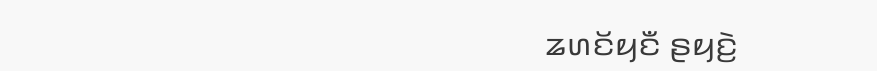ꤘꤛꤢꤩꤟꤢꤪ ꤔꤟꤢꤧ꤬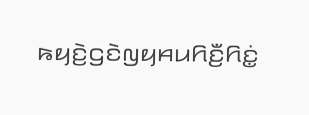ꤒꤟꤢꤧ꤬ꤞꤢꤧꤜꤟꤌꤣꤖꤢꤪ꤬ꤖꤢꤦ꤭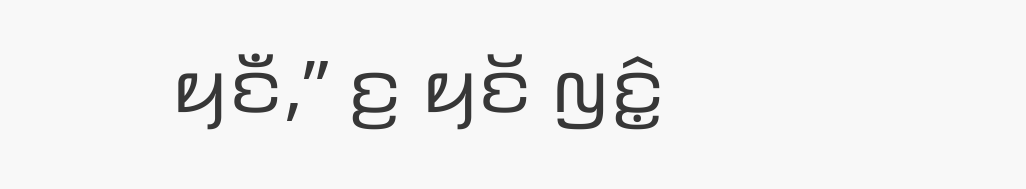ꤟꤢꤪ,” ꤢ꤬ ꤟꤢꤩ ꤜꤢꤨ꤭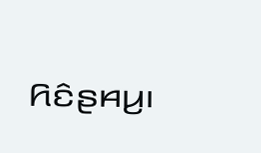ꤖꤢꤨꤔꤌꤣ꤬꤯